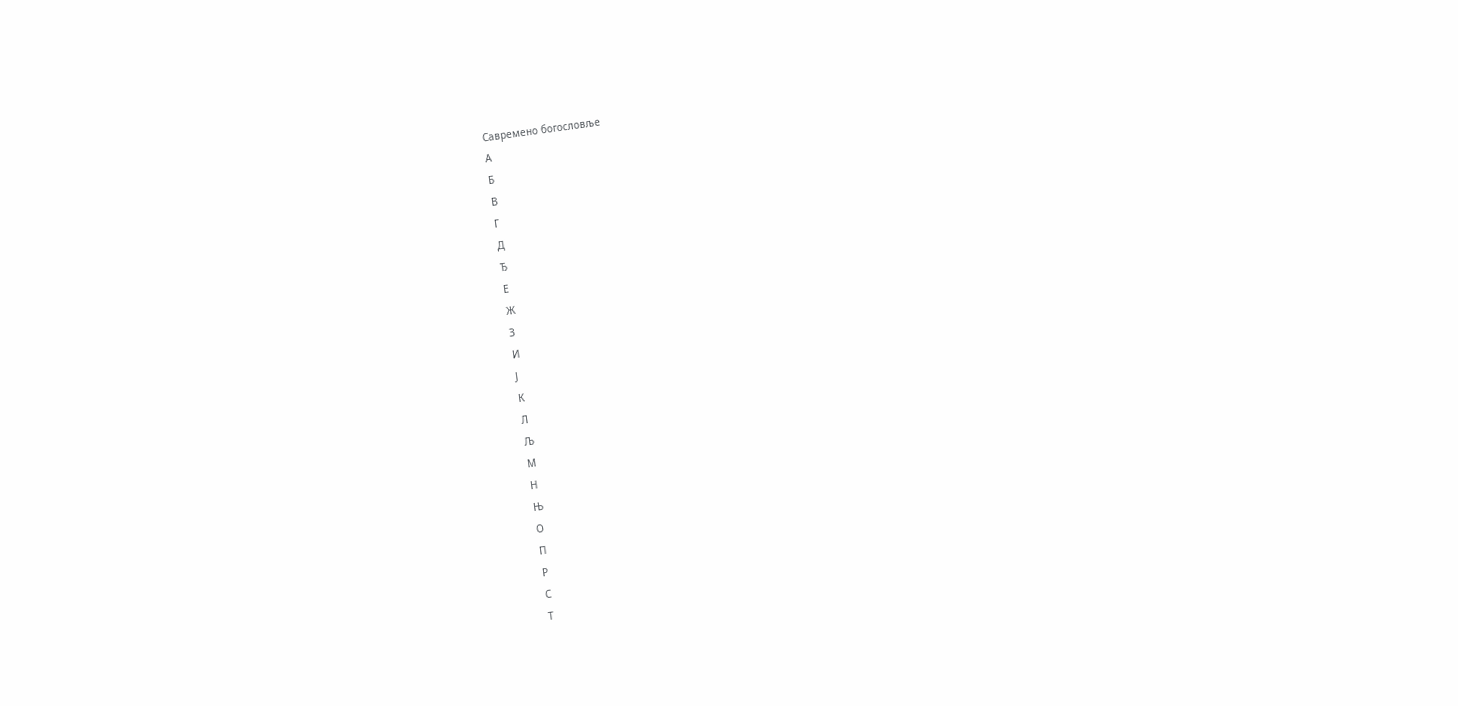Савремено богословље
А
Б
В
Г
Д
Ђ
Е
Ж
З
И
Ј
К
Л
Љ
М
Н
Њ
О
П
Р
С
Т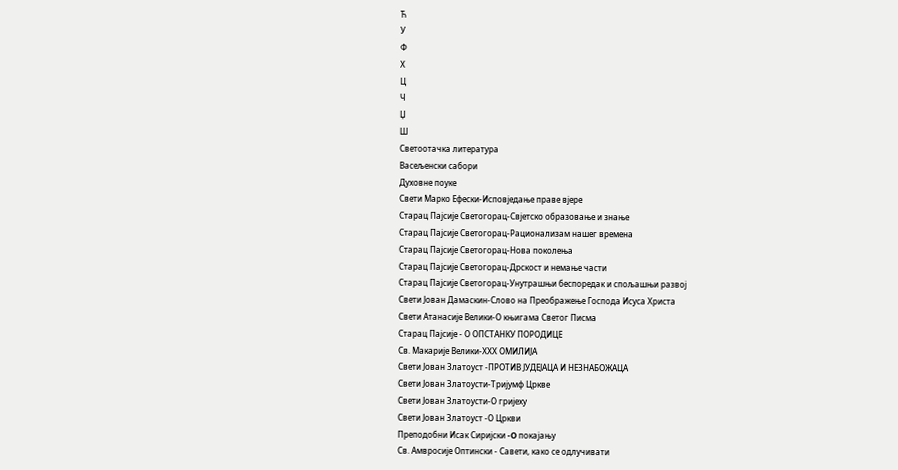Ћ
У
Ф
Х
Ц
Ч
Џ
Ш
Светоотачка литература
Васељенски сабори
Духовне поуке
Свети Марко Ефески-Исповједање праве вјере
Старац Пајсије Светогорац-Свјетско образовање и знање
Старац Пајсије Светогорац-Рационализам нашег времена
Старац Пајсије Светогорац-Нова поколења
Старац Пајсије Светогорац-Дрскост и немање части
Старац Пајсије Светогорац-Унутрашњи беспоредак и спољашњи развој
Свети Јован Дамаскин-Слово на Преображење Господа Исуса Христа
Свети Атанасије Велики-О књигама Светог Писма
Старац Пајсије - О ОПСТАНКУ ПОРОДИЦЕ
Св. Макарије Велики-ХХХ ОМИЛИЈА
Свети Јован Златоуст -ПРOТИВ ЈУДЕЈАЦА И НЕЗНАБOЖАЦА
Свети Јован Златоусти-Тријумф Цркве
Свети Јован Златоусти-О гријеху
Свети Јован Златоуст -О Цркви
Преподобни Исак Сиријски -O покајању
Св. Амвросије Оптински - Савети, како се одлучивати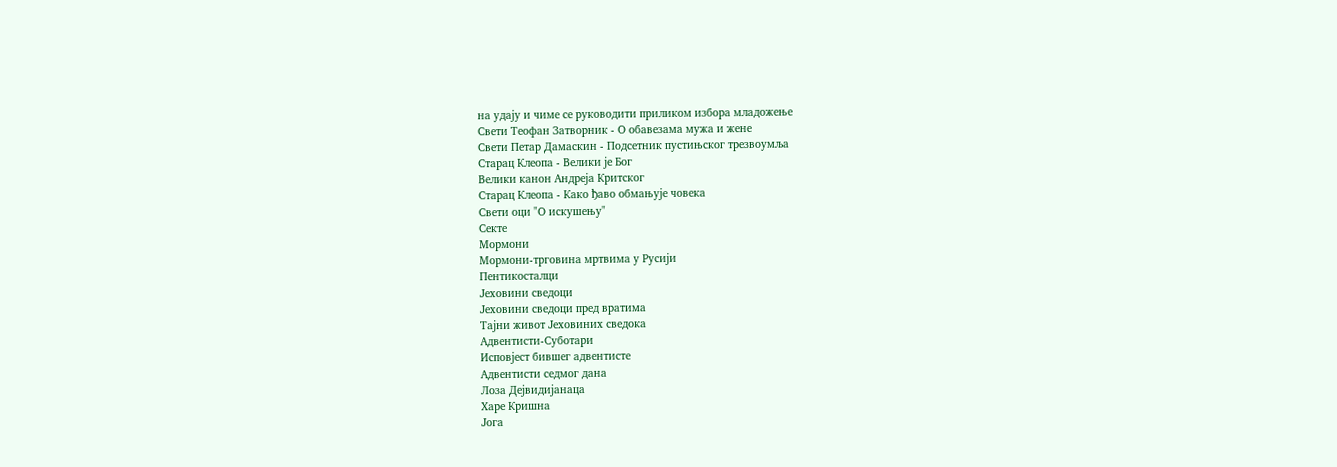на удају и чиме се руководити приликом избора младожење
Свети Теофан Затворник - О обавезама мужа и жене
Свети Петар Дамаскин - Подсетник пустињског трезвоумља
Старац Клеопа - Велики је Бог
Велики канон Андреја Критског
Старац Клеопа - Како ђаво обмањује човека
Свети оци "О искушењу"
Секте
Moрмони
Мормони-трговина мртвима у Русији
Пентикосталци
Јеховини сведоци
Јеховини сведоци пред вратима
Тајни живот Јеховиних сведока
Адвентисти-Суботари
Исповјест бившег адвентисте
Адвентисти седмог дана
Лоза Дејвидијанаца
Харе Кришна
Јога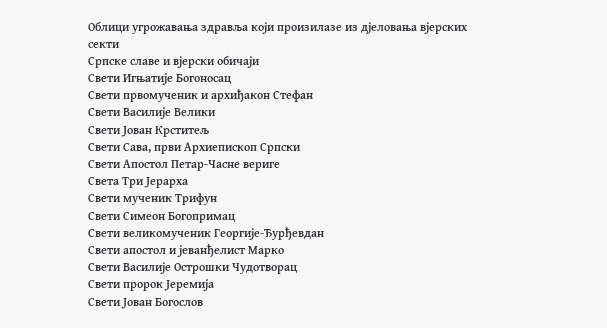Облици угрожавања здравља који произилазе из дјеловања вјерских секти
Српске славе и вјерски обичаји
Свети Игњатије Богоносац
Свети првомученик и архиђакон Стефан
Свети Василије Велики
Свети Јован Крститељ
Свети Сава, први Архиепископ Српски
Свети Апостол Петар-Часне вериге
Света Три Јерарха
Свети мученик Трифун
Свети Симеон Богопримац
Свети великомученик Георгије-Ђурђевдан
Свети апостол и јеванђелист Марко
Свети Василије Острошки Чудотворац
Свети пророк Јеремија
Свети Јован Богослов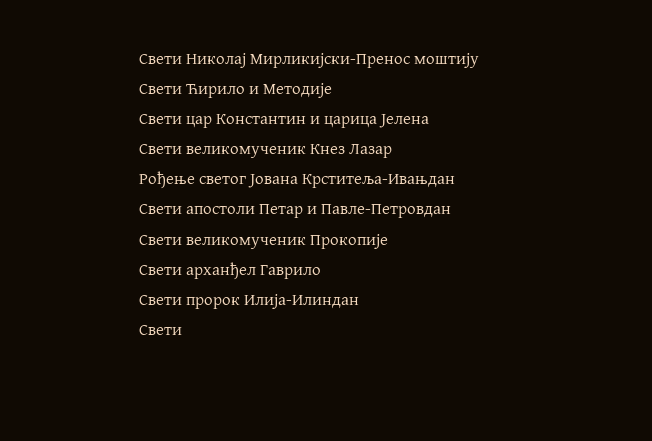Свети Николај Мирликијски-Пренос моштију
Свети Ћирило и Методије
Свети цар Константин и царица Јелена
Свети великомученик Кнез Лазар
Рођење светог Јована Крститеља-Ивањдан
Свети апостоли Петар и Павле-Петровдан
Свети великомученик Прокопије
Свети арханђел Гаврило
Свети пророк Илија-Илиндан
Свети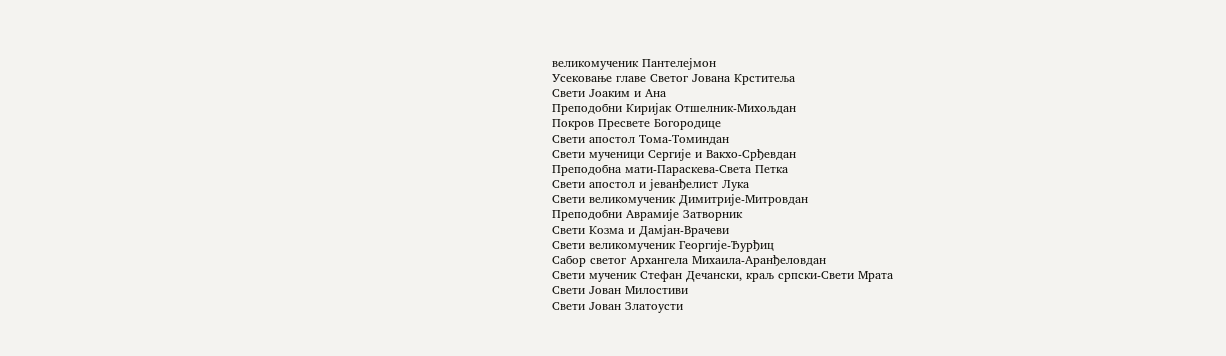великомученик Пантелејмон
Усековање главе Светог Јована Крститеља
Свети Јоаким и Ана
Преподобни Киријак Отшелник-Михољдан
Покров Пресвете Богородице
Свети апостол Тома-Томиндан
Свети мученици Сергије и Вакхо-Срђевдан
Преподобна мати-Параскева-Света Петка
Свети апостол и јеванђелист Лука
Свети великомученик Димитрије-Митровдан
Преподобни Аврамије Затворник
Свети Козма и Дамјан-Врачеви
Свети великомученик Георгије-Ђурђиц
Сабор светог Архангела Михаила-Аранђеловдан
Свети мученик Стефан Дечански, краљ српски-Свети Мрата
Свети Јован Милостиви
Свети Јован Златоусти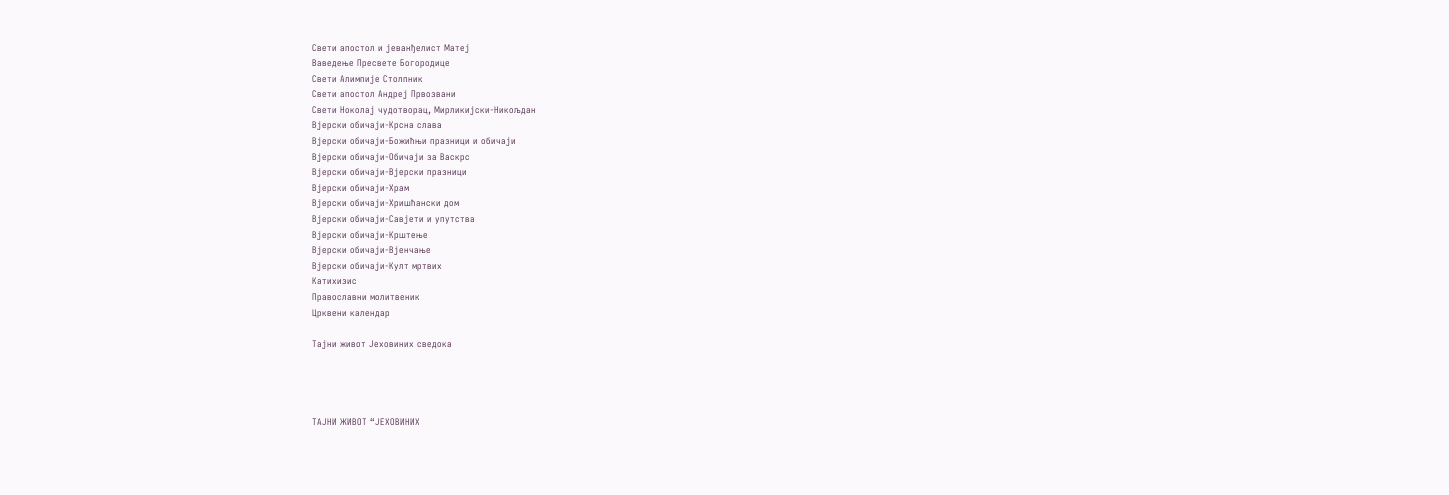Свети апостол и јеванђелист Матеј
Ваведење Пресвете Богородице
Свети Алимпије Столпник
Свети апостол Андреј Првозвани
Свети Ноколај чудотворац, Мирликијски-Никољдан
Вјерски обичаји-Крсна слава
Вјерски обичаји-Божићњи празници и обичаји
Вјерски обичаји-Обичаји за Васкрс
Вјерски обичаји-Вјерски празници
Вјерски обичаји-Храм
Вјерски обичаји-Хришћански дом
Вјерски обичаји-Савјети и упутства
Вјерски обичаји-Крштење
Вјерски обичаји-Вјенчање
Вјерски обичаји-Култ мртвих
Катихизис
Православни молитвеник
Црквени календар

Тајни живот Јеховиних сведока




ТАЈНИ ЖИВОТ “ЈЕХОВИНИХ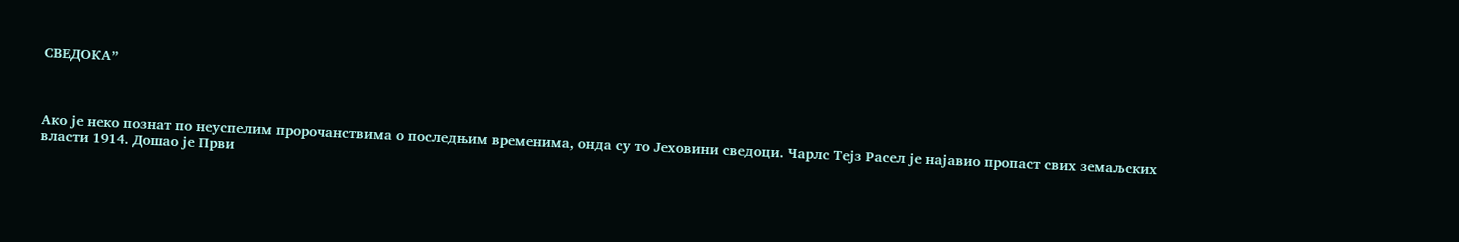СВЕДОКА”



Ако је неко познат по неуспелим пророчанствима о последњим временима, онда су то Јеховини сведоци. Чарлс Тејз Расел је најавио пропаст свих земаљских власти 1914. Дошао је Први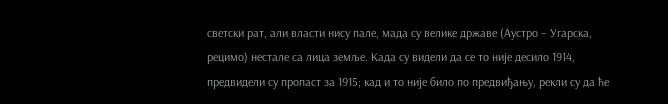светски рат, али власти нису пале, мада су велике државе (Аустрo – Угарска, рецимо) нестале са лица земље. Када су видели да се то није десило 1914, предвидели су пропаст за 1915; кад и то није било по предвиђању, рекли су да ће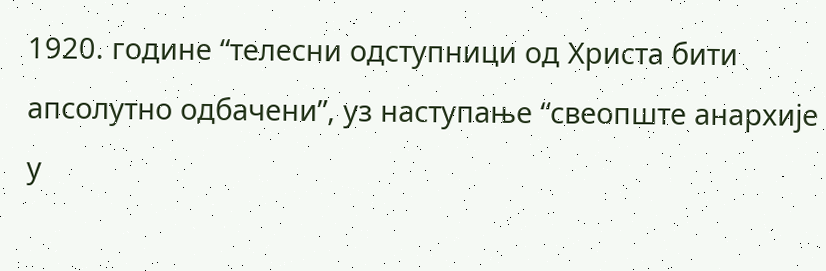1920. године “телесни одступници од Христа бити апсолутно одбачени”, уз наступање “свеопште анархије у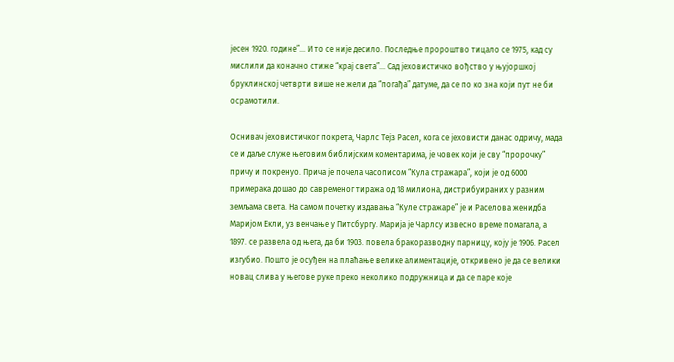јесен 1920. године”... И то се није десило. Последње пророштво тицало се 1975, кад су мислили да коначно стиже “крај света”... Сад јеховистичко вођство у њујоршкој бруклинској четврти више не жели да “погађа” датуме, да се по ко зна који пут не би осрамотили.

Оснивач јеховистичког покрета, Чарлс Тејз Расел, кога се јеховисти данас одричу, мада се и даље служе његовим библијским коментарима, је човек који је сву “пророчку” причу и покренуо. Прича је почела часописом “Кула стражара”, који је од 6000 примерака дошао до савременог тиража од 18 милиона, дистрибуираних у разним земљама света. На самом почетку издавања “Куле стражаре” је и Раселова женидба Маријом Екли, уз венчање у Питсбургу. Марија је Чарлсу извесно време помагала, а 1897. се развела од њега, да би 1903. повела бракоразводну парницу, коју је 1906. Расел изгубио. Пошто је осуђен на плаћање велике алиментације, откривено је да се велики новац слива у његове руке преко неколико подружница и да се паре које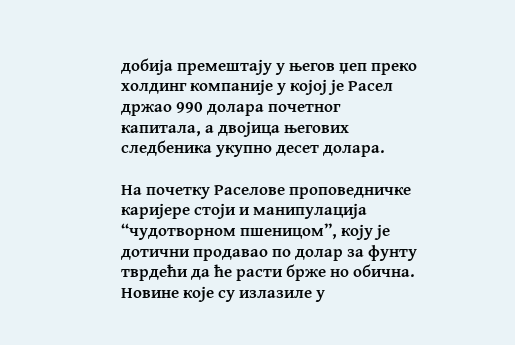добија премештају у његов џеп преко холдинг компаније у којој је Расел држао 990 долара почетног капитала, а двојица његових следбеника укупно десет долара.

На почетку Раселове проповедничке каријере стоји и манипулација “чудотворном пшеницом”, коју је дотични продавао по долар за фунту тврдећи да ће расти брже но обична. Новине које су излазиле у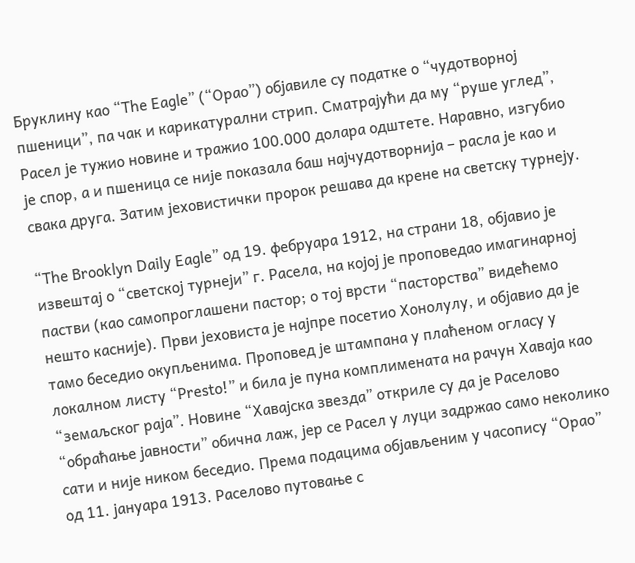Бруклину као “The Eagle” (“Орао”) објавиле су податке о “чудотворној пшеници”, па чак и карикатурални стрип. Сматрајући да му “руше углед”, Расел је тужио новине и тражио 100.000 долара одштете. Наравно, изгубио је спор, а и пшеница се није показала баш најчудотворнија – расла је као и свака друга. Затим јеховистички пророк решава да крене на светску турнеју.

“The Brooklyn Daily Eagle” од 19. фебруара 1912, на страни 18, објавио је извештај о “светској турнеји” г. Расела, на којој је проповедао имагинарној пастви (као самопроглашени пастор; о тој врсти “пасторства” видећемо нешто касније). Први јеховиста је најпре посетио Хонолулу, и објавио да је тамо беседио окупљенима. Проповед је штампана у плаћеном огласу у локалном листу “Presto!” и била је пуна комплимената на рачун Хаваја као “земаљског раја”. Новине “Хавајска звезда” откриле су да је Раселово “обраћање јавности” обична лаж, јер се Расел у луци задржао само неколико сати и није ником беседио. Према подацима објављеним у часопису “Орао” од 11. јануара 1913. Раселово путовање с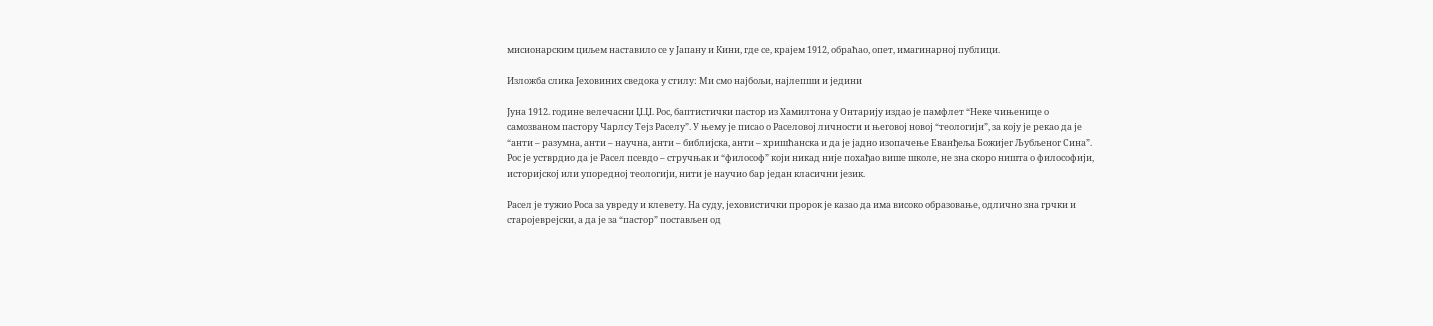мисионарским циљем наставило се у Јапану и Кини, где се, крајем 1912, обраћао, опет, имагинарној публици.

Изложба слика Јеховиних сведока у стилу: Ми смо најбољи, најлепши и једини

Јуна 1912. године велечасни Џ.Џ. Рос, баптистички пастор из Хамилтона у Онтарију издао је памфлет “Неке чињенице о самозваном пастору Чарлсу Тејз Раселу”. У њему је писао о Раселовој личности и његовој новој “теологији”, за коју је рекао да је “анти – разумна, анти – научна, анти – библијска, анти – хришћанска и да је јадно изопачење Еванђеља Божијег Љубљеног Сина”. Рос је устврдио да је Расел псевдо – стручњак и “философ” који никад није похађао више школе, не зна скоро ништа о философији, историјској или упоредној теологији, нити је научио бар један класични језик.

Расел је тужио Роса за увреду и клевету. На суду, јеховистички пророк је казао да има високо образовање, одлично зна грчки и старојеврејски, а да је за “пастор” постављен од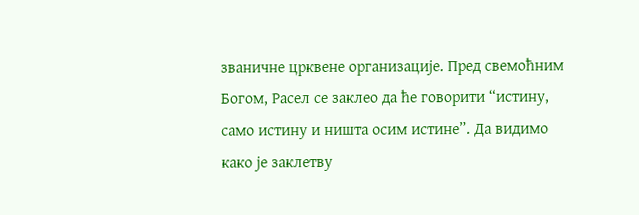званичне црквене организације. Пред свемоћним Богом, Расел се заклео да ће говорити “истину, само истину и ништа осим истине”. Да видимо како је заклетву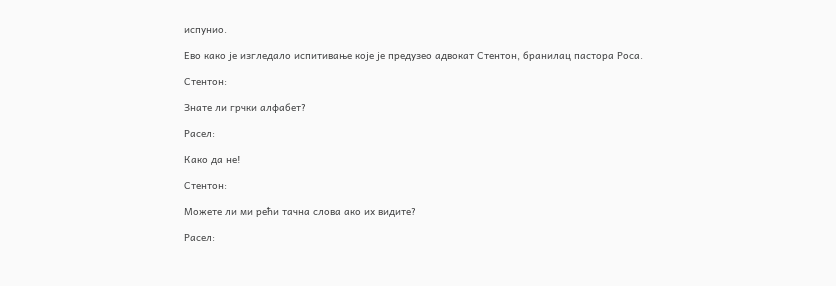испунио.

Ево како је изгледало испитивање које је предузео адвокат Стентон, бранилац пастора Роса.

Стентон:

Знате ли грчки алфабет?

Расел:

Како да не!

Стентон:

Можете ли ми рећи тачна слова ако их видите?

Расел: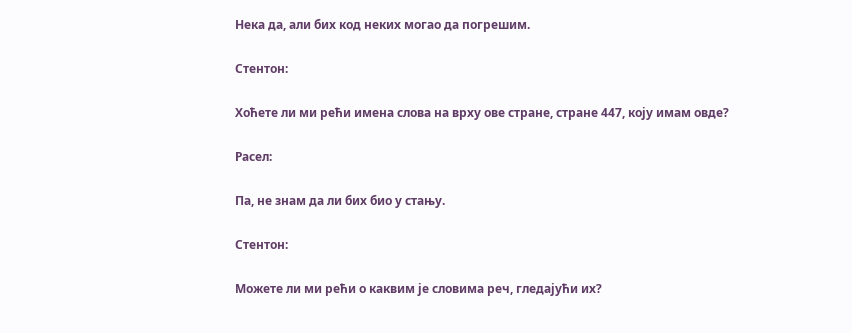Нека да, али бих код неких могао да погрешим.

Стентон:

Хоћете ли ми рећи имена слова на врху ове стране, стране 447, коју имам овде?

Расел:

Па, не знам да ли бих био у стању.

Стентон:

Можете ли ми рећи о каквим је словима реч, гледајући их?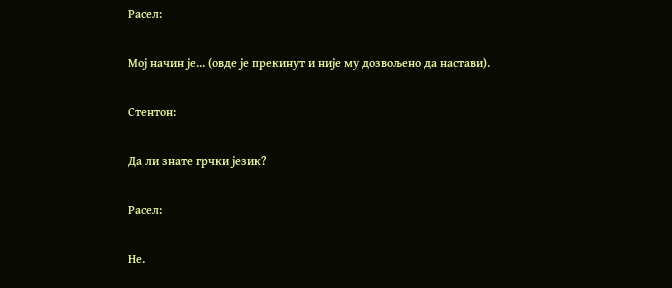Расел:

Мој начин је... (овде је прекинут и није му дозвољено да настави).

Стентон:

Да ли знате грчки језик?

Расел:

Не.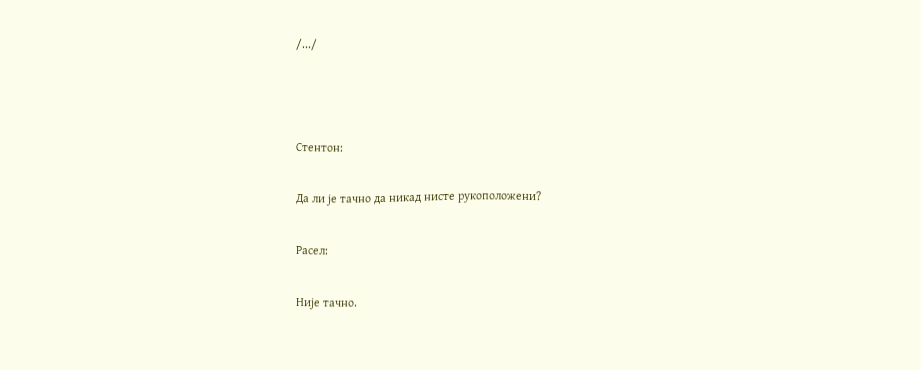/.../



Стентон:

Да ли је тачно да никад нисте рукоположени?

Расел:

Није тачно.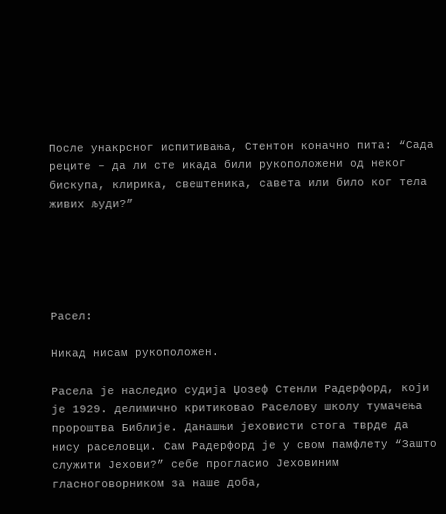После унакрсног испитивања, Стентон коначно пита: “Сада реците – да ли сте икада били рукоположени од неког бискупа, клирика, свештеника, савета или било ког тела живих људи?”





Расел:

Никад нисам рукоположен.

Расела је наследио судија Џозеф Стенли Радерфорд, који је 1929. делимично критиковао Раселову школу тумачења пророштва Библије. Данашњи јеховисти стога тврде да нису раселовци. Сам Радерфорд је у свом памфлету “Зашто служити Јехови?” себе прогласио Јеховиним гласноговорником за наше доба,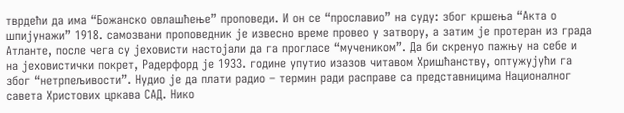тврдећи да има “Божанско овлашћење” проповеди. И он се “прославио” на суду: због кршења “Акта о шпијунажи” 1918. самозвани проповедник је извесно време провео у затвору, а затим је протеран из града Атланте, после чега су јеховисти настојали да га прогласе “мучеником”. Да би скренуо пажњу на себе и на јеховистички покрет, Радерфорд је 1933. године упутио изазов читавом Хришћанству, оптужујући га због “нетрпељивости”. Нудио је да плати радио – термин ради расправе са представницима Националног савета Христових цркава САД. Нико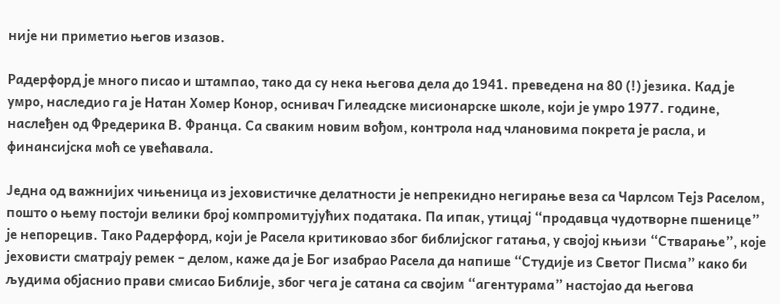није ни приметио његов изазов.

Радерфорд је много писао и штампао, тако да су нека његова дела до 1941. преведена на 80 (!) језика. Кад је умро, наследио га је Натан Хомер Кoнор, оснивач Гилеадске мисионарске школе, који је умро 1977. године, наслеђен од Фредерика В. Франца. Са сваким новим вођом, контрола над члановима покрета је расла, и финансијска моћ се увећавала.

Једна од важнијих чињеница из јеховистичке делатности је непрекидно негирање веза са Чарлсом Тејз Раселом, пошто о њему постоји велики број компромитујућих података. Па ипак, утицај “продавца чудотворне пшенице” је непорецив. Тако Радерфорд, који је Расела критиковао због библијског гатања, у својој књизи “Стварање”, које јеховисти сматрају ремек – делом, каже да је Бог изабрао Расела да напише “Студије из Светог Писма” како би људима објаснио прави смисао Библије, због чега је сатана са својим “агентурама” настојао да његова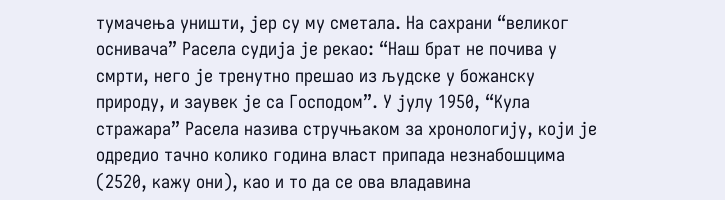тумачења уништи, јер су му сметала. На сахрани “великог оснивача” Расела судија је рекао: “Наш брат не почива у смрти, него је тренутно прешао из људске у божанску природу, и заувек је са Господом”. У јулу 1950, “Кула стражара” Расела назива стручњаком за хронологију, који је одредио тачно колико година власт припада незнабошцима (2520, кажу они), као и то да се ова владавина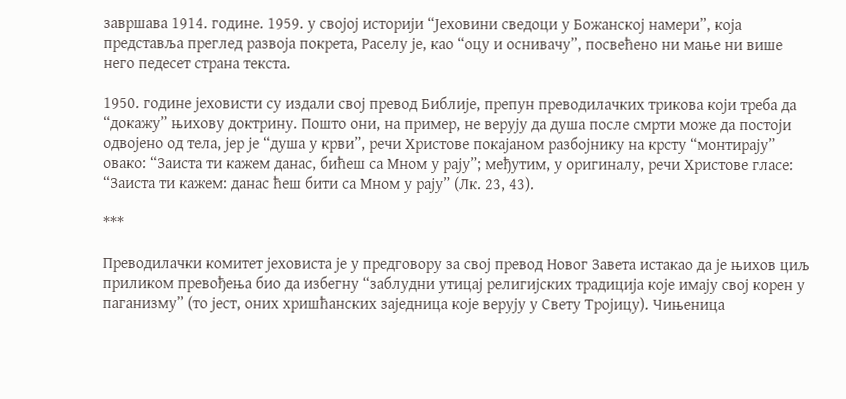завршава 1914. године. 1959. у својој историји “Јеховини сведоци у Божанској намери”, која представља преглед развоја покрета, Раселу је, као “оцу и оснивачу”, посвећено ни мање ни више него педесет страна текста.

1950. године јеховисти су издали свој превод Библије, препун преводилачких трикова који треба да “докажу” њихову доктрину. Пошто они, на пример, не верују да душа после смрти може да постоји одвојено од тела, јер је “душа у крви”, речи Христове покајаном разбојнику на крсту “монтирају” овако: “Заиста ти кажем данас, бићеш са Мном у рају”; међутим, у оригиналу, речи Христове гласе: “Заиста ти кажем: данас ћеш бити са Мном у рају” (Лк. 23, 43).

***

Преводилачки комитет јеховиста је у предговору за свој превод Новог Завета истакао да је њихов циљ приликом превођења био да избегну “заблудни утицај религијских традиција које имају свој корен у паганизму” (то јест, оних хришћанских заједница које верују у Свету Тројицу). Чињеница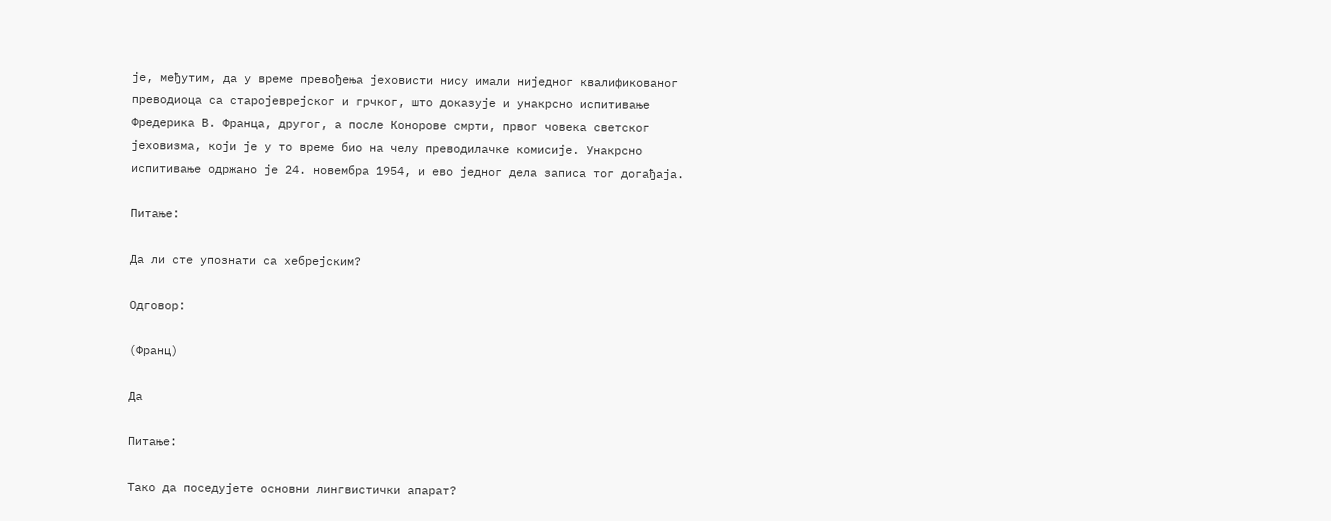је, међутим, да у време превођења јеховисти нису имали ниједног квалификованог преводиоца са старојеврејског и грчког, што доказује и унакрсно испитивање Фредерика В. Франца, другог, а после Конорове смрти, првог човека светског јеховизма, који је у то време био на челу преводилачке комисије. Унакрсно испитивање одржано је 24. новембра 1954, и ево једног дела записа тог догађаја.

Питање:

Да ли сте упознати са хебрејским?

Одговор:

(Франц)

Да

Питање:

Тако да поседујете основни лингвистички апарат?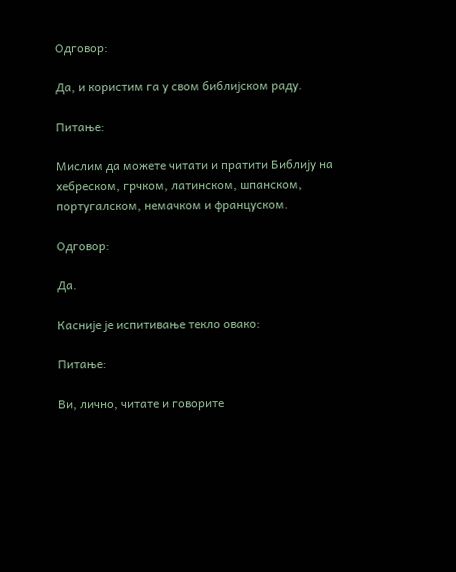Одговор:

Да, и користим га у свом библијском раду.

Питање:

Мислим да можете читати и пратити Библију на хебреском, грчком, латинском, шпанском, португалском, немачком и француском.

Одговор:

Да.

Касније је испитивање текло овако:

Питање:

Ви, лично, читате и говорите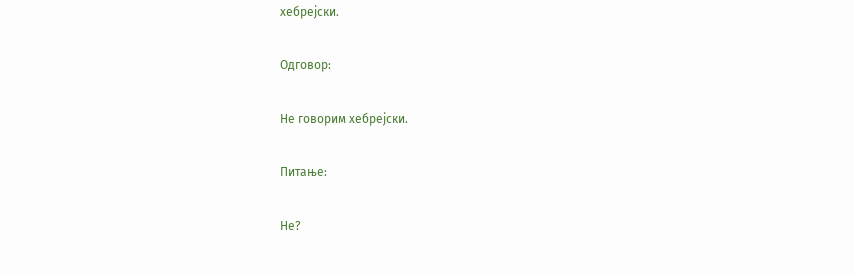хебрејски.

Одговор:

Не говорим хебрејски.

Питање:

Не?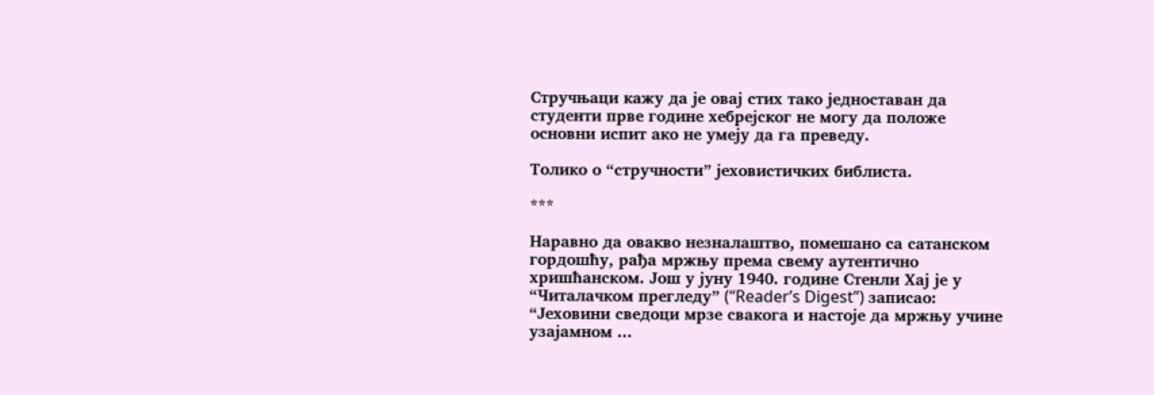Стручњаци кажу да је овај стих тако једноставан да студенти прве године хебрејског не могу да положе основни испит ако не умеју да га преведу.

Толико о “стручности” јеховистичких библиста.

***

Наравно да овакво незналаштво, помешано са сатанском гордошћу, рађа мржњу према свему аутентично хришћанском. Још у јуну 1940. године Стенли Хај је у “Читалачком прегледу” (“Reader’s Digest”) записао: “Јеховини сведоци мрзе свакога и настоје да мржњу учине узајамном ...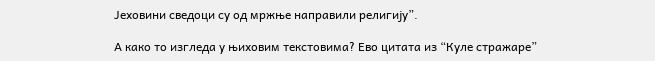Јеховини сведоци су од мржње направили религију”.

А како то изгледа у њиховим текстовима? Ево цитата из “Куле стражаре”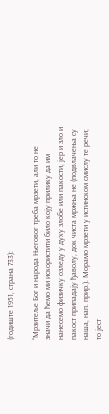(годиште 1951, страна 733):

“Мрзитеље Бог и народа Његовог треба мрзети, али то не значи да ћемо ми искористити било коју прилику да им нанесемо физичку озледу у духу злобе или пакости, јер и зло и пакост припадају ђаволу, док чиста мржња не (подвлачења су наша, нап. прир.). Морамо мрзети у истинском смислу те речи; то јест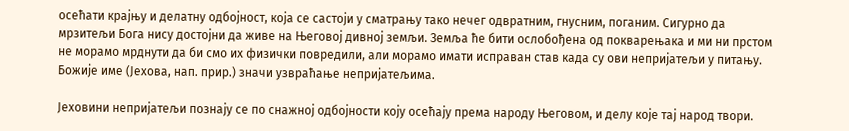осећати крајњу и делатну одбојност, која се састоји у сматрању тако нечег одвратним, гнусним, поганим. Сигурно да мрзитељи Бога нису достојни да живе на Његовој дивној земљи. Земља ће бити ослобођена од покварењака и ми ни прстом не морамо мрднути да би смо их физички повредили, али морамо имати исправан став када су ови непријатељи у питању. Божије име (Јехова, нап. прир.) значи узвраћање непријатељима.

Јеховини непријатељи познају се по снажној одбојности коју осећају према народу Његовом, и делу које тај народ твори.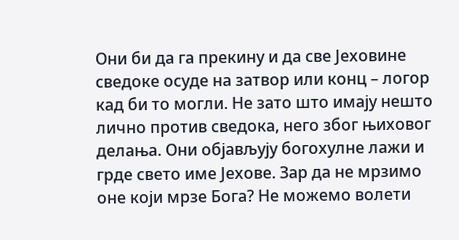Они би да га прекину и да све Јеховине сведоке осуде на затвор или конц – логор кад би то могли. Не зато што имају нешто лично против сведока, него због њиховог делања. Они објављују богохулне лажи и грде свето име Јехове. Зар да не мрзимо оне који мрзе Бога? Не можемо волети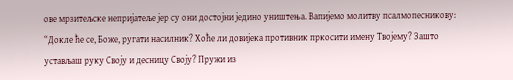ове мрзитељске непријатеље јер су они достојни једино уништења. Вапијемо молитву псалмопесникову: “Докле ће се, Боже, ругати насилник? Хоће ли довијека противник пркосити имену Твојему? Зашто устављаш руку Своју и десницу Своју? Пружи из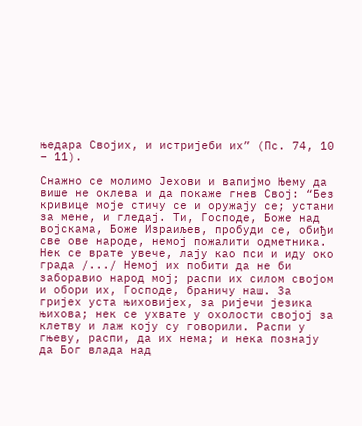њедара Својих, и истријеби их” (Пс. 74, 10 – 11).

Снажно се молимо Јехови и вапијмо Њему да више не оклева и да покаже гнев Свој: “Без кривице моје стичу се и оружају се; устани за мене, и гледај. Ти, Господе, Боже над војскама, Боже Израиљев, пробуди се, обиђи све ове народе, немој пожалити одметника. Нек се врате увече, лају као пси и иду око града /.../ Немој их побити да не би заборавио народ мој; распи их силом својом и обори их, Господе, браничу наш. За гријех уста њиховијех, за ријечи језика њихова; нек се ухвате у охолости својој за клетву и лаж коју су говорили. Распи у гњеву, распи, да их нема; и нека познају да Бог влада над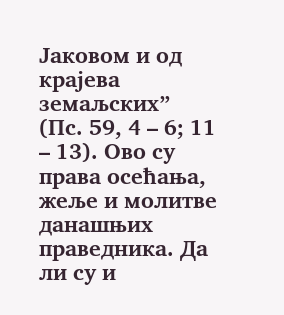Јаковом и од крајева земаљских” (Пс. 59, 4 – 6; 11 – 13). Ово су права осећања, жеље и молитве данашњих праведника. Да ли су и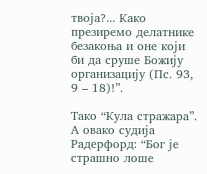твоја?... Како презиремо делатнике безакоња и оне који би да сруше Божију организацију (Пс. 93, 9 – 18)!”.

Тако “Кула стражара”. А овако судија Радерфорд: “Бог је страшно лоше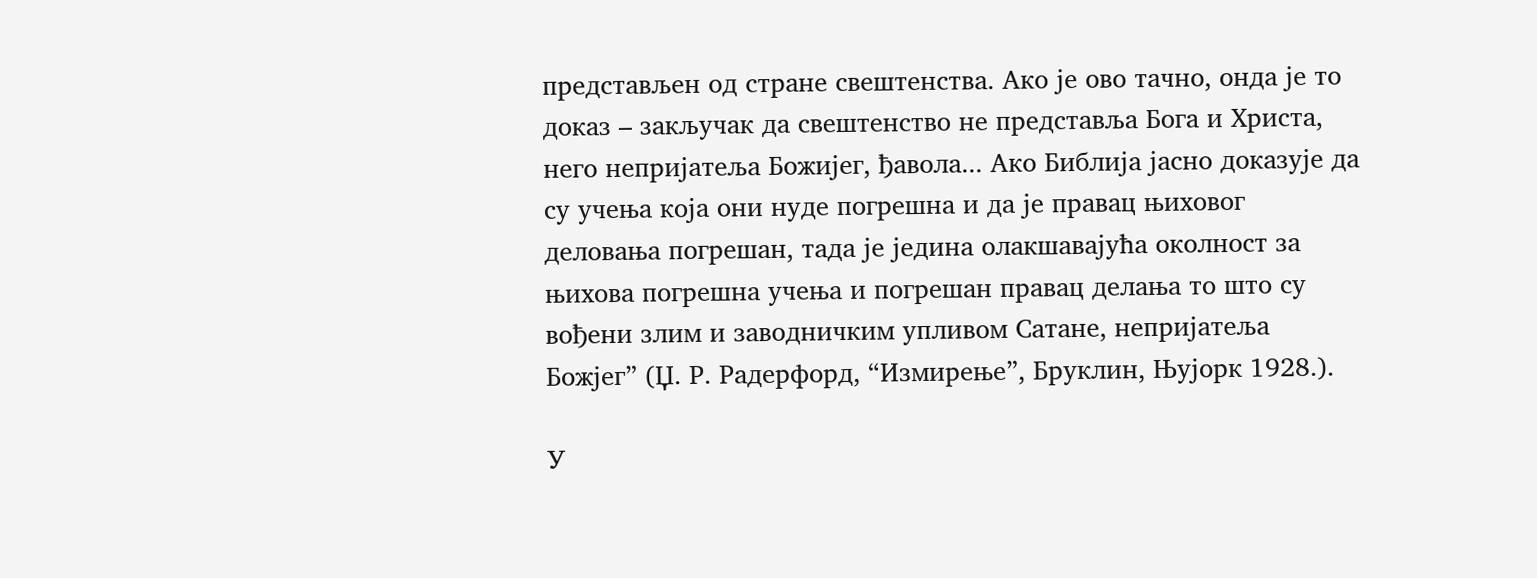представљен од стране свештенства. Ако је ово тачно, онда је то доказ – закључак да свештенство не представља Бога и Христа, него непријатеља Божијег, ђавола... Ако Библија јасно доказује да су учења која они нуде погрешна и да је правац њиховог деловања погрешан, тада је једина олакшавајућа околност за њихова погрешна учења и погрешан правац делања то што су вођени злим и заводничким упливом Сатане, непријатеља Божјег” (Џ. Р. Радерфорд, “Измирење”, Бруклин, Њујорк 1928.).

У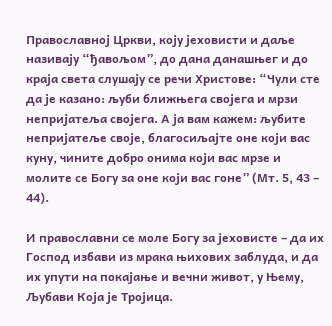Православној Цркви, коју јеховисти и даље називају “ђавољом”, до дана данашњег и до краја света слушају се речи Христове: “Чули сте да је казано: љуби ближњега својега и мрзи непријатеља својега. А ја вам кажем: љубите непријатеље своје, благосиљајте оне који вас куну, чините добро онима који вас мрзе и молите се Богу за оне који вас гоне” (Мт. 5, 43 – 44).

И православни се моле Богу за јеховисте – да их Господ избави из мрака њихових заблуда, и да их упути на покајање и вечни живот, у Њему, Љубави Која је Тројица.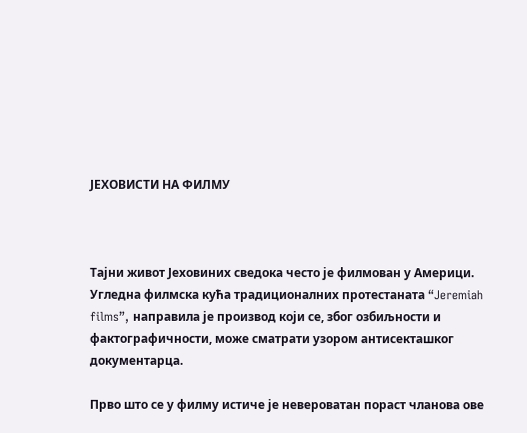ЈЕХОВИСТИ НА ФИЛМУ



Тајни живот Јеховиних сведока често је филмован у Америци. Угледна филмска кућа традиционалних протестаната “Jeremiah films”, направила је производ који се, због озбиљности и фактографичности, може сматрати узором антисекташког документарца.

Прво што се у филму истиче је невероватан пораст чланова ове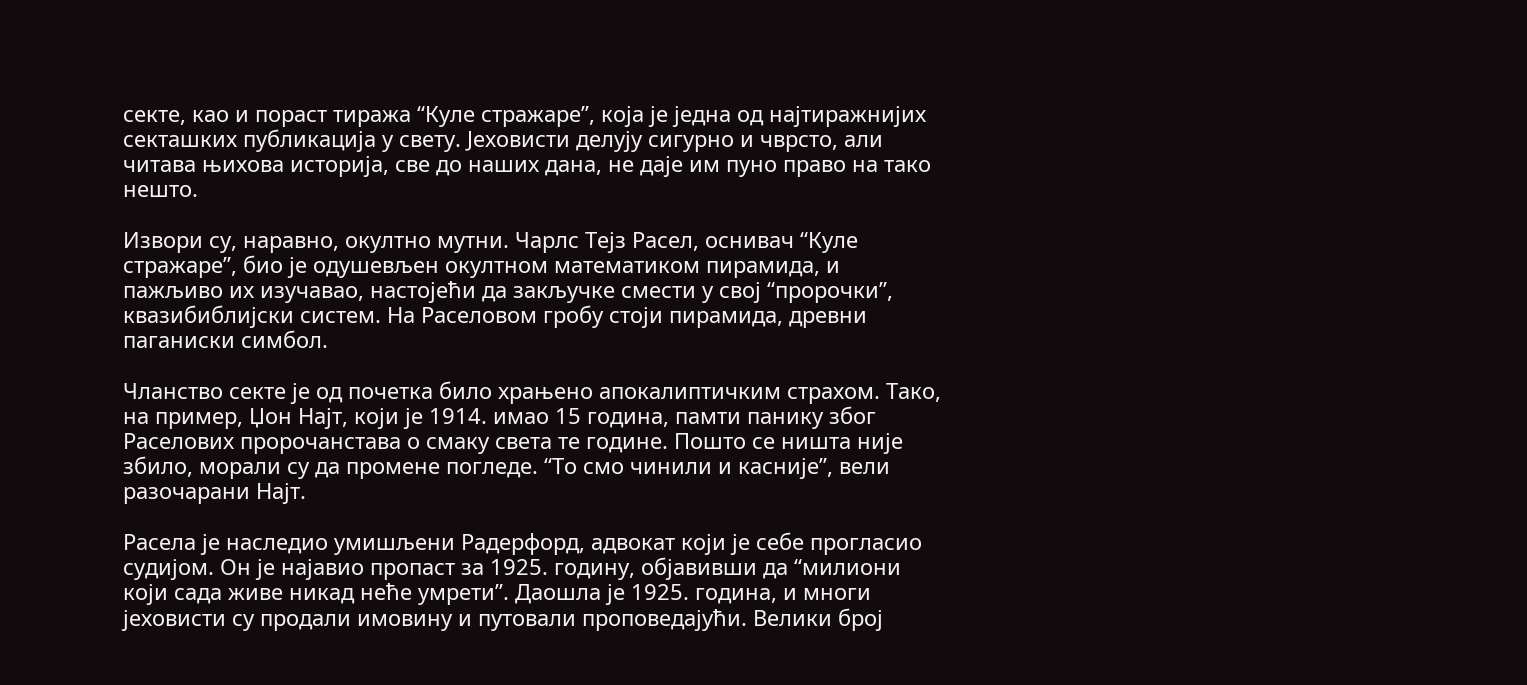секте, као и пораст тиража “Куле стражаре”, која је једна од најтиражнијих секташких публикација у свету. Јеховисти делују сигурно и чврсто, али читава њихова историја, све до наших дана, не даје им пуно право на тако нешто.

Извори су, наравно, окултно мутни. Чарлс Тејз Расел, оснивач “Куле стражаре”, био је одушевљен окултном математиком пирамида, и пажљиво их изучавао, настојећи да закључке смести у свој “пророчки”, квазибиблијски систем. На Раселовом гробу стоји пирамида, древни паганиски симбол.

Чланство секте је од почетка било храњено апокалиптичким страхом. Тако, на пример, Џон Најт, који је 1914. имао 15 година, памти панику због Раселових пророчанстава о смаку света те године. Пошто се ништа није збило, морали су да промене погледе. “То смо чинили и касније”, вели разочарани Најт.

Расела је наследио умишљени Радерфорд, адвокат који је себе прогласио судијом. Он је најавио пропаст за 1925. годину, објавивши да “милиони који сада живе никад неће умрети”. Даошла је 1925. година, и многи јеховисти су продали имовину и путовали проповедајући. Велики број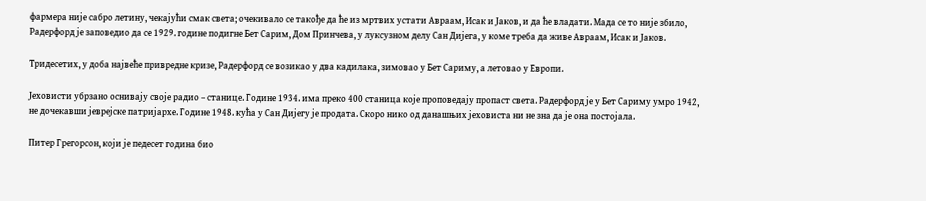фармера није сабро летину, чекајући смак света; очекивало се такође да ће из мртвих устати Авраам, Исак и Јаков, и да ће владати. Мада се то није збило, Радерфорд је заповедио да се 1929. године подигне Бет Сарим, Дом Принчева, у луксузном делу Сан Дијега, у коме треба да живе Авраам, Исак и Јаков.

Тридесетих, у доба највеће привредне кризе, Радерфорд се возикао у два кадилака, зимовао у Бет Сариму, а летовао у Европи.

Јеховисти убрзано оснивају своје радио – станице. Године 1934. има преко 400 станица које проповедају пропаст света. Радерфорд је у Бет Сариму умро 1942, не дочекавши јеврејске патријархе. Године 1948. кућа у Сан Дијегу је продата. Скоро нико од данашњих јеховиста ни не зна да је она постојала.

Питер Грегорсон, који је педесет година био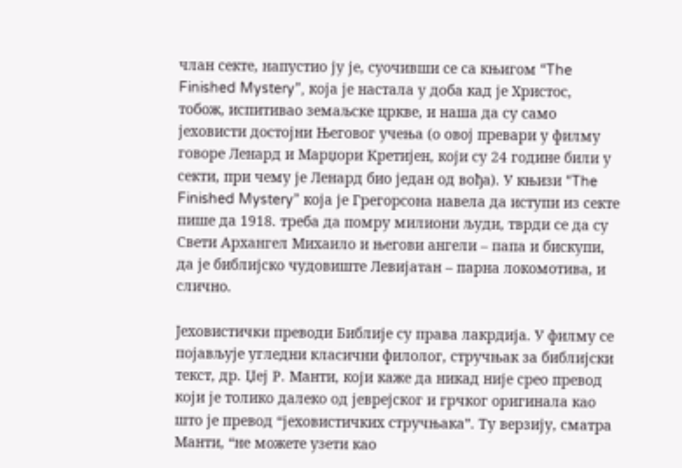члан секте, напустио ју је, суочивши се са књигом “The Finished Mystery”, која је настала у доба кад је Христос, тобож, испитивао земаљске цркве, и наша да су само јеховисти достојни Његовог учења (о овој превари у филму говоре Ленард и Марџори Кретијен, који су 24 године били у секти, при чему је Ленард био један од вођа). У књизи “The Finished Mystery” која је Грегорсона навела да иступи из секте пише да 1918. треба да помру милиони људи, тврди се да су Свети Архангел Михаило и његови ангели – папа и бискупи, да је библијско чудовиште Левијатан – парна локомотива, и слично.

Јеховистички преводи Библије су права лакрдија. У филму се појављује угледни класични филолог, стручњак за библијски текст, др. Џеј Р. Манти, који каже да никад није срео превод који је толико далеко од јеврејског и грчког оригинала као што је превод “јеховистичких стручњака”. Ту верзију, сматра Манти, “не можете узети као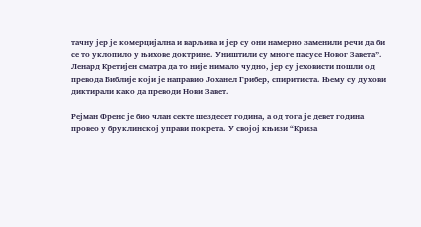тачну јер је комерцијална и варљива и јер су они намерно заменили речи да би се то уклопило у њихове доктрине. Уништили су многе пасусе Новог Завета”. Ленард Кретијен сматра да то није нимало чудно, јер су јеховисти пошли од превода Библије који је направио Јоханел Грибер, спиритиста. Њему су духови диктирали како да преводи Нови Завет.

Рејман Френс је био члан секте шездесет година, а од тога је девет година провео у бруклинској управи покрета. У својој књизи “Криза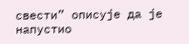свести” описује да је напустио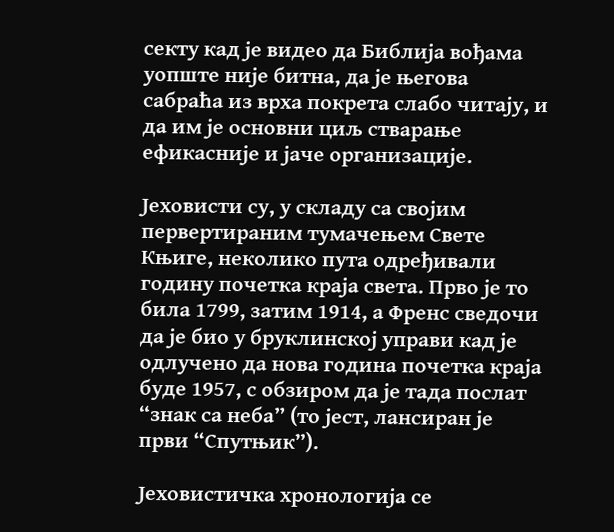секту кад је видео да Библија вођама уопште није битна, да је његова сабраћа из врха покрета слабо читају, и да им је основни циљ стварање ефикасније и јаче организације.

Јеховисти су, у складу са својим первертираним тумачењем Свете Књиге, неколико пута одређивали годину почетка краја света. Прво је то била 1799, затим 1914, а Френс сведочи да је био у бруклинској управи кад је одлучено да нова година почетка краја буде 1957, с обзиром да је тада послат “знак са неба” (то јест, лансиран је први “Спутњик”).

Јеховистичка хронологија се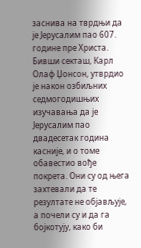заснива на тврдњи да је Jерусалим пао 607. године пре Христа. Бивши секташ, Карл Олаф Џонсон, утврдио је након озбиљних седмогодишњих изучавања да је Јерусалим пао двадесетак година касније, и о томе обавестио вође покрета. Они су од њега захтевали да те резултате не објављује, а почели су и да га бојкотују, како би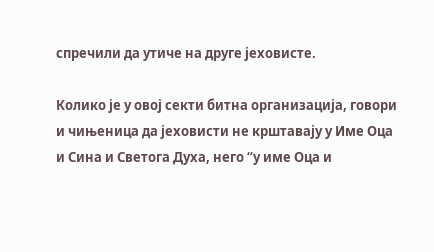спречили да утиче на друге јеховисте.

Колико је у овој секти битна организација, говори и чињеница да јеховисти не крштавају у Име Оца и Сина и Светога Духа, него “у име Оца и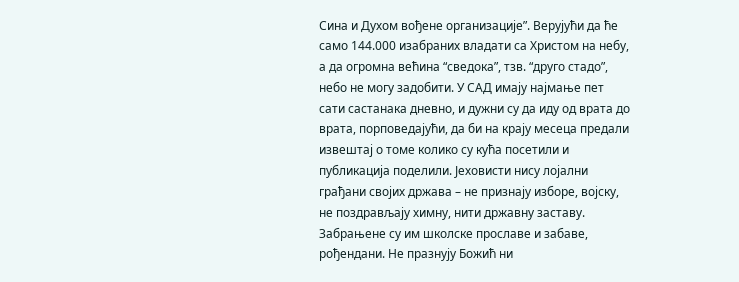Сина и Духом вођене организације”. Верујући да ће само 144.000 изабраних владати са Христом на небу, а да огромна већина “сведока”, тзв. “друго стадо”, небо не могу задобити. У САД имају најмање пет сати састанака дневно, и дужни су да иду од врата до врата, порповедајући, да би на крају месеца предали извештај о томе колико су кућа посетили и публикација поделили. Јеховисти нису лојални грађани својих држава – не признају изборе, војску, не поздрављају химну, нити државну заставу. Забрањене су им школске прославе и забаве, рођендани. Не празнују Божић ни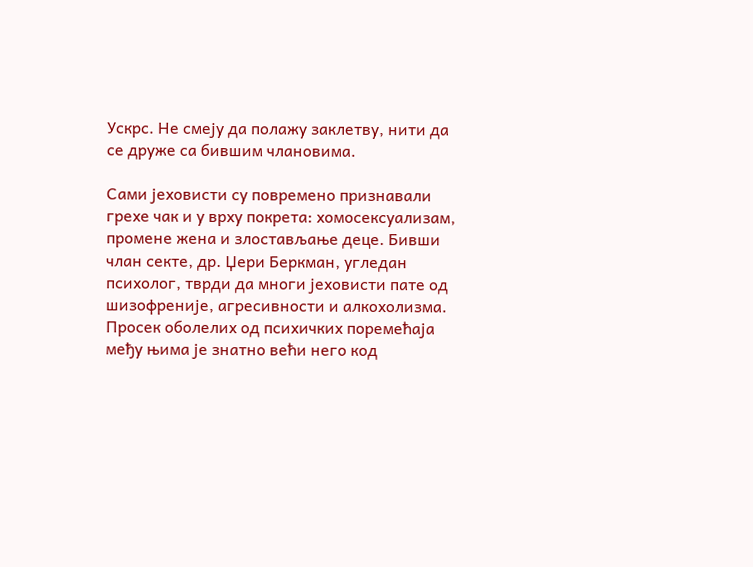Ускрс. Не смеју да полажу заклетву, нити да се друже са бившим члановима.

Сами јеховисти су повремено признавали грехе чак и у врху покрета: хомосексуализам, промене жена и злостављање деце. Бивши члан секте, др. Џери Беркман, угледан психолог, тврди да многи јеховисти пате од шизофреније, агресивности и алкохолизма. Просек оболелих од психичких поремећаја међу њима је знатно већи него код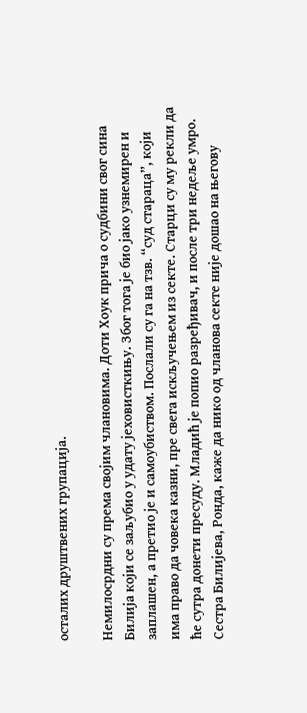осталих друштвених групација.

Немилосрдни су према својим члановима. Доти Хоук прича о судбини свог сина Билија који се заљубио у удату јеховисткињу. Због тога је био јако узнемирен и заплашен, а претио је и самоубиством. Послали су га на тзв. “суд стараца”, који има право да човека казни, пре свега искључењем из секте. Старци су му рекли да ће сутра донети пресуду. Младић је попио разређивач, и после три недеље умро. Сестра Билијева, Ронда, каже да нико од чланова секте није дошао на његову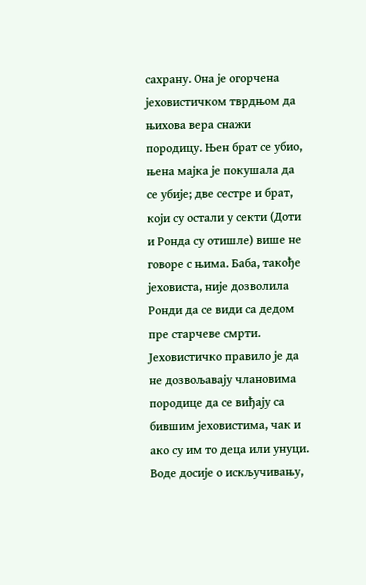сахрану. Она је огорчена јеховистичком тврдњом да њихова вера снажи породицу. Њен брат се убио, њена мајка је покушала да се убије; две сестре и брат, који су остали у секти (Доти и Ронда су отишле) више не говоре с њима. Баба, такође јеховиста, није дозволила Ронди да се види са дедом пре старчеве смрти. Јеховистичко правило је да не дозвољавају члановима породице да се виђају са бившим јеховистима, чак и ако су им то деца или унуци. Воде досије о искључивању,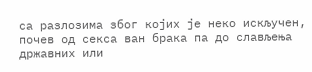са разлозима због којих је неко искључен, почев од секса ван брака па до слављења државних или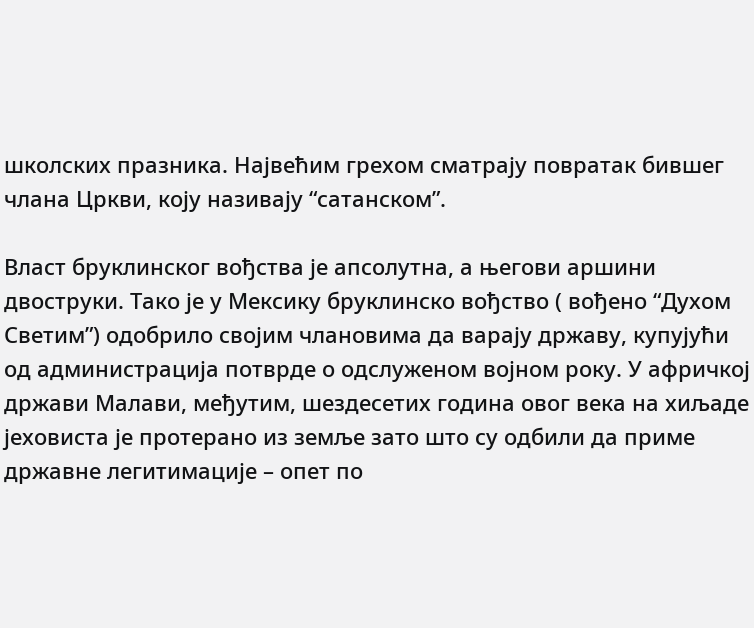школских празника. Највећим грехом сматрају повратак бившег члана Цркви, коју називају “сатанском”.

Власт бруклинског вођства је апсолутна, а његови аршини двоструки. Тако је у Мексику бруклинско вођство ( вођено “Духом Светим”) одобрило својим члановима да варају државу, купујући од администрација потврде о одслуженом војном року. У афричкој држави Малави, међутим, шездесетих година овог века на хиљаде јеховиста је протерано из земље зато што су одбили да приме државне легитимације – опет по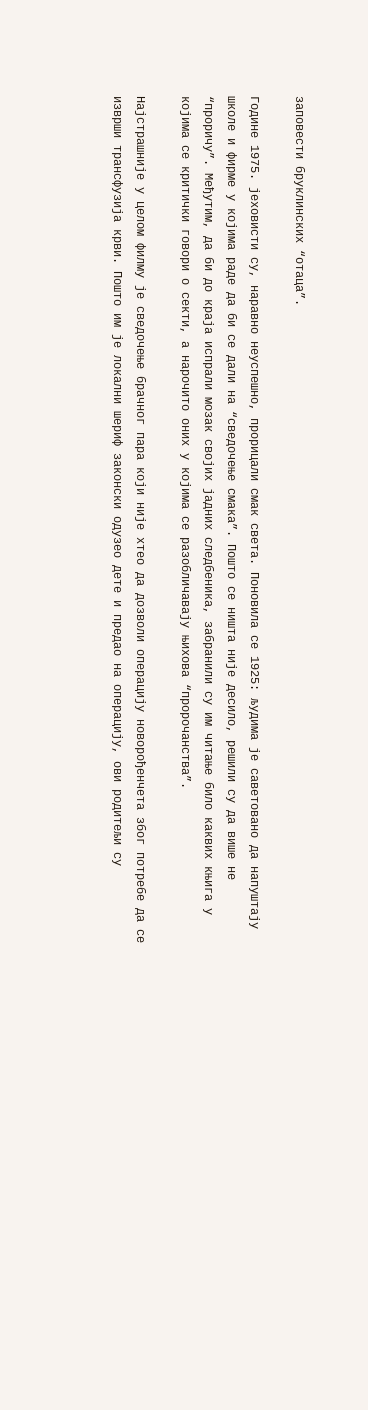заповести бруклинских “отаца”.

Године 1975. јеховисти су, наравно неуспешно, прорицали смак света. Поновила се 1925: људима је саветовано да напуштају школе и фирме у којима раде да би се дали на “сведочење смака”. Пошто се ништа није десило, решили су да више не “проричу”. Међутим, да би до краја испрали мозак својих јадних следбеника, забранили су им читање било каквих књига у којима се критички говори о секти, а нарочито оних у којима се разобличавају њихова “пророчанства”.

Најстрашније у целом филму је сведочење брачног пара који није хтео да дозволи операцију новорођенчета због потребе да се изврши трансфузија крви. Пошто им је локални шериф законски одузео дете и предао на операцију, ови родитељи су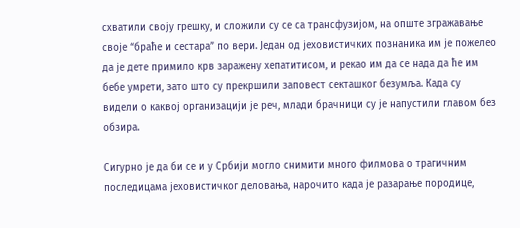схватили своју грешку, и сложили су се са трансфузијом, на опште згражавање своје “браће и сестара” по вери. Један од јеховистичких познаника им је пожелео да је дете примило крв заражену хепатитисом, и рекао им да се нада да ће им бебе умрети, зато што су прекршили заповест секташког безумља. Када су видели о каквој организацији је реч, млади брачници су је напустили главом без обзира.

Сигурно је да би се и у Србији могло снимити много филмова о трагичним последицама јеховистичког деловања, нарочито када је разарање породице,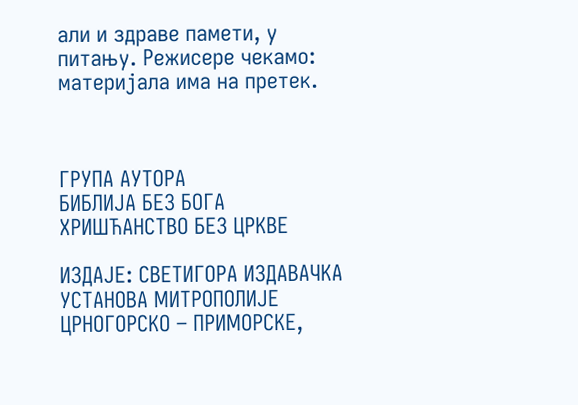али и здраве памети, у питању. Режисере чекамо: материјала има на претек.



ГРУПА АУТОРА
БИБЛИЈА БЕЗ БОГА ХРИШЋАНСТВО БЕЗ ЦРКВЕ

ИЗДАЈЕ: СВЕТИГОРА ИЗДАВАЧКА УСТАНОВА МИТРОПОЛИЈЕ ЦРНОГОРСКО – ПРИМОРСКЕ,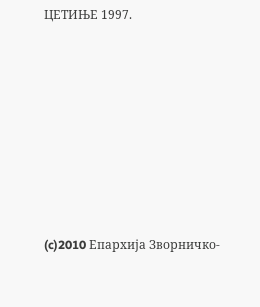ЦЕТИЊЕ 1997.








(c)2010 Епархија Зворничко-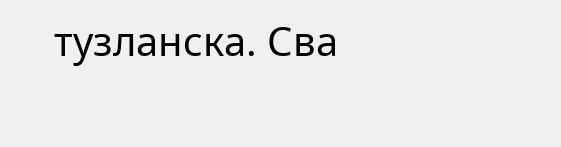тузланска. Сва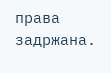права задржана.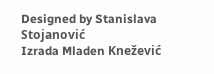Designed by Stanislava Stojanović
Izrada Mladen Knežević